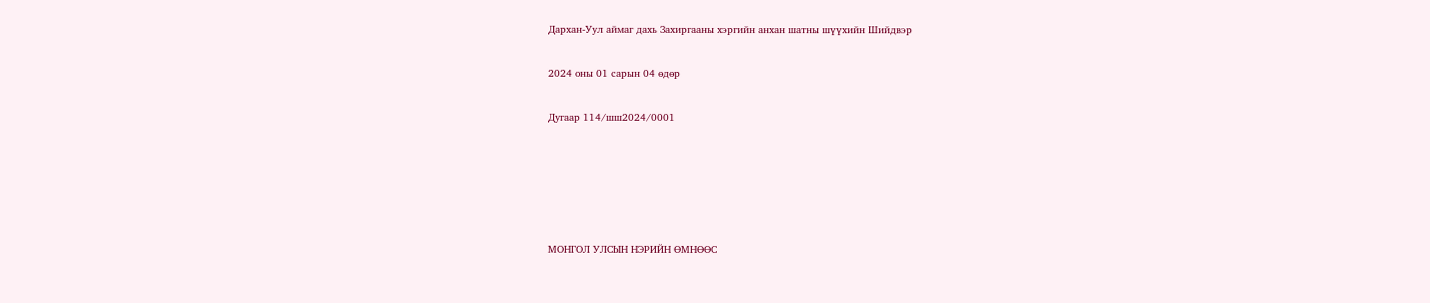Дархан-Уул аймаг дахь Захиргааны хэргийн анхан шатны шүүхийн Шийдвэр

2024 оны 01 сарын 04 өдөр

Дугаар 114/шш2024/0001





МОНГОЛ УЛСЫН НЭРИЙН ӨМНӨӨС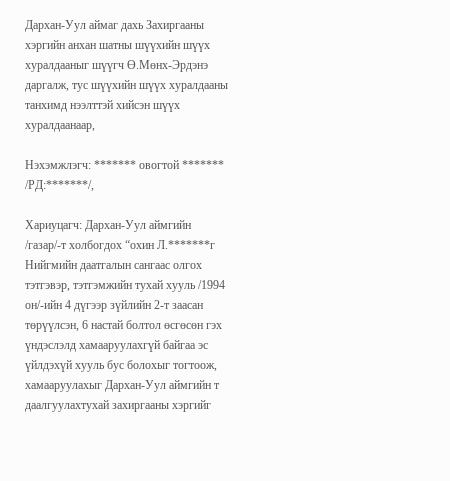Дархан-Уул аймаг дахь Захиргааны хэргийн анхан шатны шүүхийн шүүх хуралдааныг шүүгч Ө.Мөнх-Эрдэнэ даргалж, тус шүүхийн шүүх хуралдааны танхимд нээлттэй хийсэн шүүх хуралдаанаар,

Нэхэмжлэгч: ******* овогтой ******* /РД:*******/,

Хариуцагч: Дархан-Уул аймгийн /газар/-т холбогдох “охин Л.*******г Нийгмийн даатгалын сангаас олгох тэтгэвэр, тэтгэмжийн тухай хууль /1994 он/-ийн 4 дүгээр зүйлийн 2-т заасан төрүүлсэн, 6 настай болтол өсгөсөн гэх үндэслэлд хамааруулахгүй байгаа эс үйлдэхүй хууль бус болохыг тогтоож, хамааруулахыг Дархан-Уул аймгийн т даалгуулахтухай захиргааны хэргийг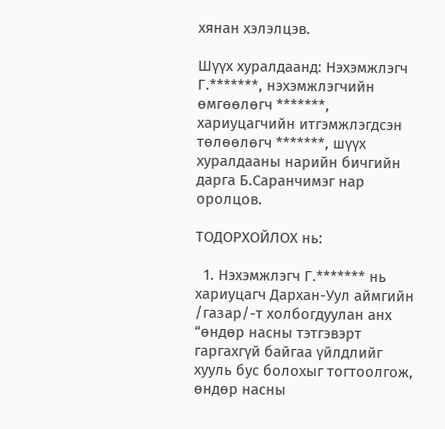хянан хэлэлцэв.

Шүүх хуралдаанд: Нэхэмжлэгч Г.*******, нэхэмжлэгчийн өмгөөлөгч *******, хариуцагчийн итгэмжлэгдсэн төлөөлөгч *******, шүүх хуралдааны нарийн бичгийн дарга Б.Саранчимэг нар оролцов.

ТОДОРХОЙЛОХ нь:

  1. Нэхэмжлэгч Г.******* нь хариуцагч Дархан-Уул аймгийн /газар/-т холбогдуулан анх “өндөр насны тэтгэвэрт гаргахгүй байгаа үйлдлийг хууль бус болохыг тогтоолгож, өндөр насны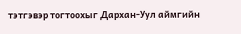тэтгэвэр тогтоохыг Дархан-Уул аймгийн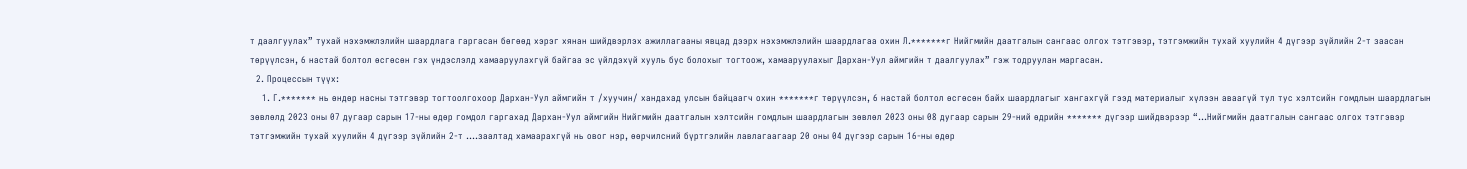т даалгуулах” тухай нэхэмжлэлийн шаардлага гаргасан бөгөөд хэрэг хянан шийдвэрлэх ажиллагааны явцад дээрх нэхэмжлэлийн шаардлагаа охин Л.*******г Нийгмийн даатгалын сангаас олгох тэтгэвэр, тэтгэмжийн тухай хуулийн 4 дүгээр зүйлийн 2-т заасан төрүүлсэн, 6 настай болтол өсгөсөн гэх үндэслэлд хамааруулахгүй байгаа эс үйлдэхүй хууль бус болохыг тогтоож, хамааруулахыг Дархан-Уул аймгийн т даалгуулах” гэж тодруулан маргасан.
  2. Процессын түүх:
    1. Г.******* нь өндөр насны тэтгэвэр тогтоолгохоор Дархан-Уул аймгийн т /хуучин/ хандахад улсын байцаагч охин *******г төрүүлсэн, 6 настай болтол өсгөсөн байх шаардлагыг хангахгүй гээд материалыг хүлээн аваагүй тул тус хэлтсийн гомдлын шаардлагын зөвлөлд 2023 оны 07 дугаар сарын 17-ны өдөр гомдол гаргахад Дархан-Уул аймгийн Нийгмийн даатгалын хэлтсийн гомдлын шаардлагын зөвлөл 2023 оны 08 дугаар сарын 29-ний өдрийн ******* дүгээр шийдвэрээр “...Нийгмийн даатгалын сангаас олгох тэтгэвэр тэтгэмжийн тухай хуулийн 4 дүгээр зүйлийн 2-т ....заалтад хамаарахгүй нь овог нэр, өөрчилсний бүртгэлийн лавлагаагаар 20 оны 04 дүгээр сарын 16-ны өдөр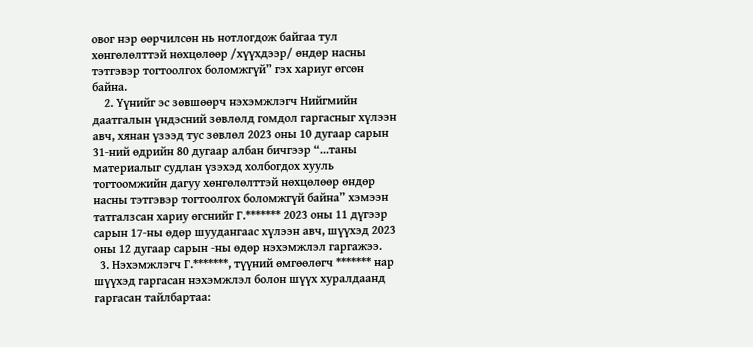овог нэр өөрчилсөн нь нотлогдож байгаа тул хөнгөлөлттэй нөхцөлөөр /хүүхдээр/ өндөр насны тэтгэвэр тогтоолгох боломжгүй” гэх хариуг өгсөн байна.
    2. Үүнийг эс зөвшөөрч нэхэмжлэгч Нийгмийн даатгалын үндэсний зөвлөлд гомдол гаргасныг хүлээн авч, хянан үзээд тус зөвлөл 2023 оны 10 дугаар сарын 31-ний өдрийн 80 дугаар албан бичгээр “...таны материалыг судлан үзэхэд холбогдох хууль тогтоомжийн дагуу хөнгөлөлттэй нөхцөлөөр өндөр насны тэтгэвэр тогтоолгох боломжгүй байна” хэмээн татгалзсан хариу өгснийг Г.******* 2023 оны 11 дүгээр сарын 17-ны өдөр шуудангаас хүлээн авч, шүүхэд 2023 оны 12 дугаар сарын -ны өдөр нэхэмжлэл гаргажээ.
  3. Нэхэмжлэгч Г.*******, түүний өмгөөлөгч ******* нар шүүхэд гаргасан нэхэмжлэл болон шүүх хуралдаанд гаргасан тайлбартаа: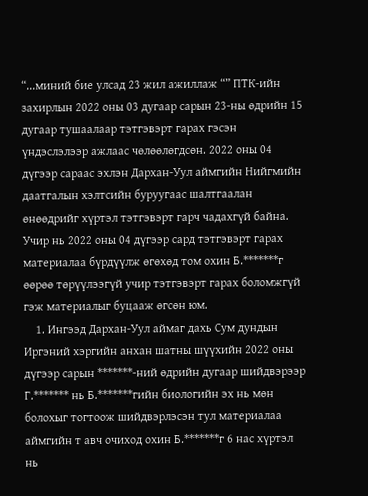“...миний бие улсад 23 жил ажиллаж “” ПТК-ийн захирлын 2022 оны 03 дугаар сарын 23-ны өдрийн 15 дугаар тушаалаар тэтгэвэрт гарах гэсэн үндэслэлээр ажлаас чөлөөлөгдсөн. 2022 оны 04 дүгээр сараас эхлэн Дархан-Уул аймгийн Нийгмийн даатгалын хэлтсийн буруугаас шалтгаалан өнөөдрийг хүртэл тэтгэвэрт гарч чадахгүй байна. Учир нь 2022 оны 04 дүгээр сард тэтгэвэрт гарах материалаа бүрдүүлж өгөхөд том охин Б.*******г өөрөө төрүүлээгүй учир тэтгэвэрт гарах боломжгүй гэж материалыг буцааж өгсөн юм.
    1. Ингээд Дархан-Уул аймаг дахь Сум дундын Иргэний хэргийн анхан шатны шүүхийн 2022 оны дүгээр сарын *******-ний өдрийн дугаар шийдвэрээр Г.******* нь Б.*******гийн биологийн эх нь мөн болохыг тогтоож шийдвэрлэсэн тул материалаа аймгийн т авч очиход охин Б.*******г 6 нас хүртэл нь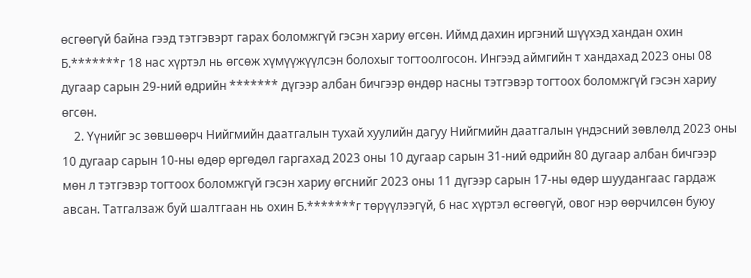өсгөөгүй байна гээд тэтгэвэрт гарах боломжгүй гэсэн хариу өгсөн. Иймд дахин иргэний шүүхэд хандан охин Б.*******г 18 нас хүртэл нь өгсөж хүмүүжүүлсэн болохыг тогтоолгосон. Ингээд аймгийн т хандахад 2023 оны 08 дугаар сарын 29-ний өдрийн ******* дүгээр албан бичгээр өндөр насны тэтгэвэр тогтоох боломжгүй гэсэн хариу өгсөн.
    2. Үүнийг эс зөвшөөрч Нийгмийн даатгалын тухай хуулийн дагуу Нийгмийн даатгалын үндэсний зөвлөлд 2023 оны 10 дугаар сарын 10-ны өдөр өргөдөл гаргахад 2023 оны 10 дугаар сарын 31-ний өдрийн 80 дугаар албан бичгээр мөн л тэтгэвэр тогтоох боломжгүй гэсэн хариу өгснийг 2023 оны 11 дүгээр сарын 17-ны өдөр шуудангаас гардаж авсан. Татгалзаж буй шалтгаан нь охин Б.*******г төрүүлээгүй, 6 нас хүртэл өсгөөгүй, овог нэр өөрчилсөн буюу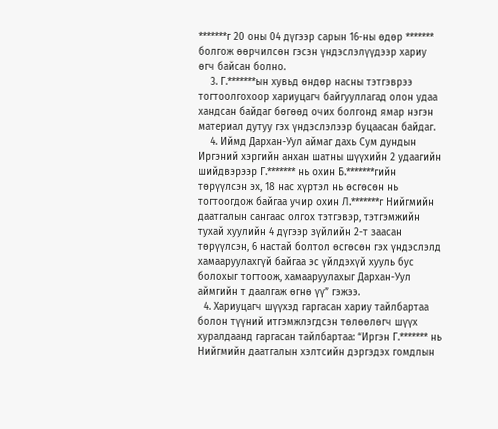*******г 20 оны 04 дүгээр сарын 16-ны өдөр ******* болгож өөрчилсөн гэсэн үндэслэлүүдээр хариу өгч байсан болно.
    3. Г.*******ын хувьд өндөр насны тэтгэврээ тогтоолгохоор хариуцагч байгууллагад олон удаа хандсан байдаг бөгөөд очих болгонд ямар нэгэн материал дутуу гэх үндэслэлээр буцаасан байдаг.
    4. Иймд Дархан-Уул аймаг дахь Сум дундын Иргэний хэргийн анхан шатны шүүхийн 2 удаагийн шийдвэрээр Г.******* нь охин Б.*******гийн төрүүлсэн эх, 18 нас хүртэл нь өсгөсөн нь тогтоогдож байгаа учир охин Л.*******г Нийгмийн даатгалын сангаас олгох тэтгэвэр, тэтгэмжийн тухай хуулийн 4 дүгээр зүйлийн 2-т заасан төрүүлсэн, 6 настай болтол өсгөсөн гэх үндэслэлд хамааруулахгүй байгаа эс үйлдэхүй хууль бус болохыг тогтоож, хамааруулахыг Дархан-Уул аймгийн т даалгаж өгнө үү” гэжээ.
  4. Хариуцагч шүүхэд гаргасан хариу тайлбартаа болон түүний итгэмжлэгдсэн төлөөлөгч шүүх хуралдаанд гаргасан тайлбартаа: “Иргэн Г.******* нь Нийгмийн даатгалын хэлтсийн дэргэдэх гомдлын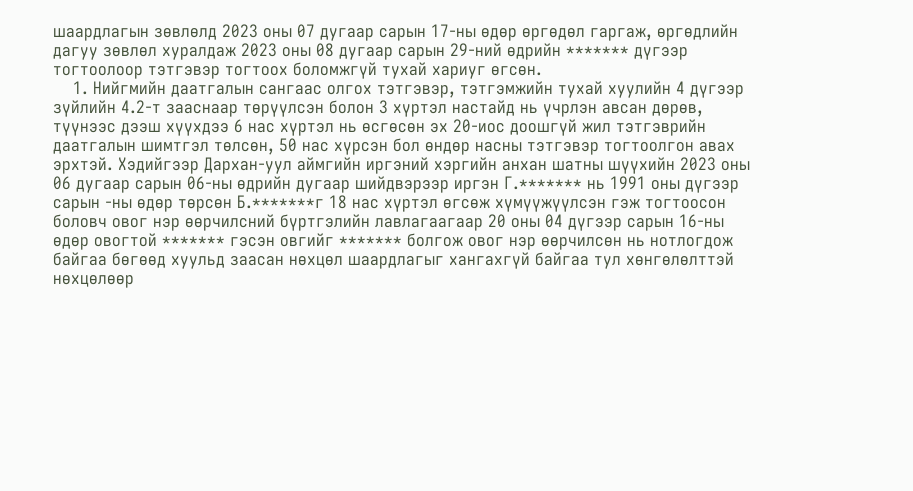шаардлагын зөвлөлд 2023 оны 07 дугаар сарын 17-ны өдөр өргөдөл гаргаж, өргөдлийн дагуу зөвлөл хуралдаж 2023 оны 08 дугаар сарын 29-ний өдрийн ******* дүгээр тогтоолоор тэтгэвэр тогтоох боломжгүй тухай хариуг өгсөн.
    1. Нийгмийн даатгалын сангаас олгох тэтгэвэр, тэтгэмжийн тухай хуулийн 4 дүгээр зүйлийн 4.2-т зааснаар төрүүлсэн болон 3 хүртэл настайд нь үчрлэн авсан дөрөв, түүнээс дээш хүүхдээ 6 нас хүртэл нь өсгөсөн эх 20-иос доошгүй жил тэтгэврийн даатгалын шимтгэл төлсөн, 50 нас хүрсэн бол өндөр насны тэтгэвэр тогтоолгон авах эрхтэй. Хэдийгээр Дархан-уул аймгийн иргэний хэргийн анхан шатны шүүхийн 2023 оны 06 дугаар сарын 06-ны өдрийн дугаар шийдвэрээр иргэн Г.******* нь 1991 оны дүгээр сарын -ны өдөр төрсөн Б.*******г 18 нас хүртэл өгсөж хүмүүжүүлсэн гэж тогтоосон боловч овог нэр өөрчилсний бүртгэлийн лавлагаагаар 20 оны 04 дүгээр сарын 16-ны өдөр овогтой ******* гэсэн овгийг ******* болгож овог нэр өөрчилсөн нь нотлогдож байгаа бөгөөд хуульд заасан нөхцөл шаардлагыг хангахгүй байгаа тул хөнгөлөлттэй нөхцөлөөр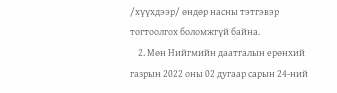/хүүхдээр/ өндөр насны тэтгэвэр тогтоолгох боломжгүй байна.
    2. Мөн Нийгмийн даатгалын ерөнхий газрын 2022 оны 02 дугаар сарын 24-ний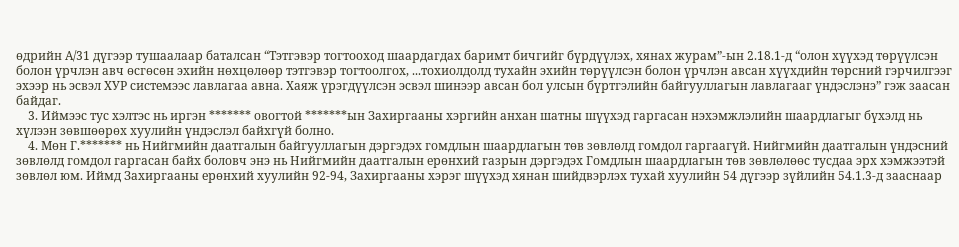өдрийн А/31 дүгээр тушаалаар баталсан “Тэтгэвэр тогтооход шаардагдах баримт бичгийг бүрдүүлэх, хянах журам”-ын 2.18.1-д “олон хүүхэд төрүүлсэн болон үрчлэн авч өсгөсөн эхийн нөхцөлөөр тэтгэвэр тогтоолгох, ...тохиолдолд тухайн эхийн төрүүлсэн болон үрчлэн авсан хүүхдийн төрсний гэрчилгээг эхээр нь эсвэл ХУР системээс лавлагаа авна. Хаяж үрэгдүүлсэн эсвэл шинээр авсан бол улсын бүртгэлийн байгууллагын лавлагааг үндэслэнэ” гэж заасан байдаг.
    3. Иймээс тус хэлтэс нь иргэн ******* овогтой *******ын Захиргааны хэргийн анхан шатны шүүхэд гаргасан нэхэмжлэлийн шаардлагыг бүхэлд нь хүлээн зөвшөөрөх хуулийн үндэслэл байхгүй болно.
    4. Мөн Г.******* нь Нийгмийн даатгалын байгууллагын дэргэдэх гомдлын шаардлагын төв зөвлөлд гомдол гаргаагүй. Нийгмийн даатгалын үндэсний зөвлөлд гомдол гаргасан байх боловч энэ нь Нийгмийн даатгалын ерөнхий газрын дэргэдэх Гомдлын шаардлагын төв зөвлөлөөс тусдаа эрх хэмжээтэй зөвлөл юм. Иймд Захиргааны ерөнхий хуулийн 92-94, Захиргааны хэрэг шүүхэд хянан шийдвэрлэх тухай хуулийн 54 дүгээр зүйлийн 54.1.3-д зааснаар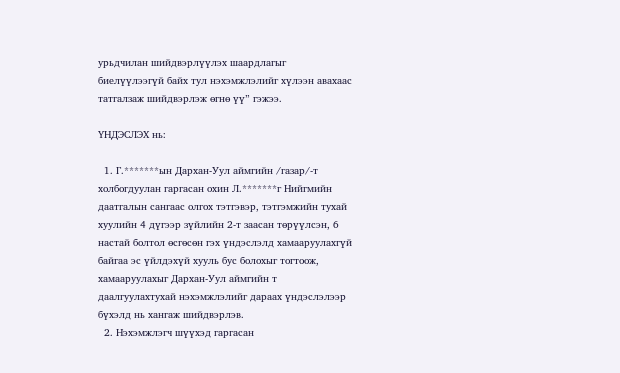урьдчилан шийдвэрлүүлэх шаардлагыг биелүүлээгүй байх тул нэхэмжлэлийг хүлээн авахаас татгалзаж шийдвэрлэж өгнө үү” гэжээ.

ҮНДЭСЛЭХ нь:

  1. Г.*******ын Дархан-Уул аймгийн /газар/-т холбогдуулан гаргасан охин Л.*******г Нийгмийн даатгалын сангаас олгох тэтгэвэр, тэтгэмжийн тухай хуулийн 4 дүгээр зүйлийн 2-т заасан төрүүлсэн, 6 настай болтол өсгөсөн гэх үндэслэлд хамааруулахгүй байгаа эс үйлдэхүй хууль бус болохыг тогтоож, хамааруулахыг Дархан-Уул аймгийн т даалгуулахтухай нэхэмжлэлийг дараах үндэслэлээр бүхэлд нь хангаж шийдвэрлэв.
  2. Нэхэмжлэгч шүүхэд гаргасан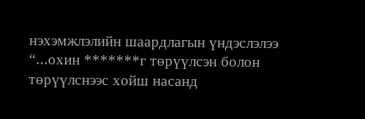нэхэмжлэлийн шаардлагын үндэслэлээ “...охин *******г төрүүлсэн болон төрүүлснээс хойш насанд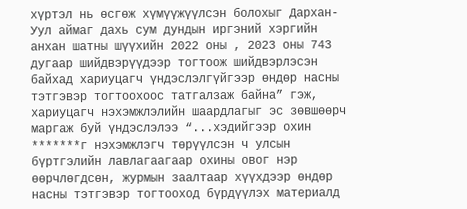хүртэл нь өсгөж хүмүүжүүлсэн болохыг Дархан-Уул аймаг дахь сум дундын иргэний хэргийн анхан шатны шүүхийн 2022 оны , 2023 оны 743 дугаар шийдвэрүүдээр тогтоож шийдвэрлэсэн байхад хариуцагч үндэслэлгүйгээр өндөр насны тэтгэвэр тогтоохоос татгалзаж байна” гэж, хариуцагч нэхэмжлэлийн шаардлагыг эс зөвшөөрч маргаж буй үндэслэлээ “...хэдийгээр охин *******г нэхэмжлэгч төрүүлсэн ч улсын бүртгэлийн лавлагаагаар охины овог нэр өөрчлөгдсөн, журмын заалтаар хүүхдээр өндөр насны тэтгэвэр тогтооход бүрдүүлэх материалд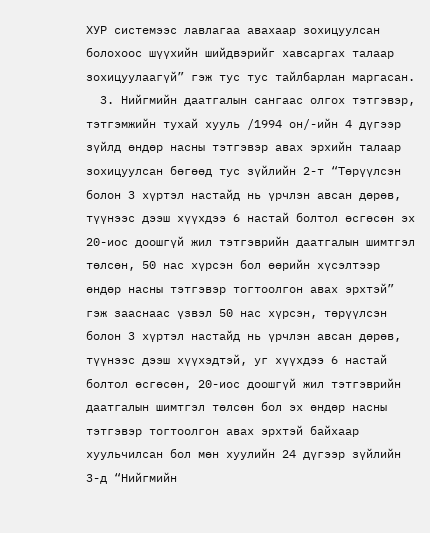ХУР системээс лавлагаа авахаар зохицуулсан болохоос шүүхийн шийдвэрийг хавсаргах талаар зохицуулаагүй” гэж тус тус тайлбарлан маргасан.
  3. Нийгмийн даатгалын сангаас олгох тэтгэвэр, тэтгэмжийн тухай хууль /1994 он/-ийн 4 дүгээр зүйлд өндөр насны тэтгэвэр авах эрхийн талаар зохицуулсан бөгөөд тус зүйлийн 2-т “Төрүүлсэн болон З хүртэл настайд нь үрчлэн авсан дөрөв, түүнээс дээш хүүхдээ 6 настай болтол өсгөсөн эх 20-иос доошгүй жил тэтгэврийн даатгалын шимтгэл төлсөн, 50 нас хүрсэн бол өөрийн хүсэлтээр өндөр насны тэтгэвэр тогтоолгон авах эрхтэй” гэж зааснаас үзвэл 50 нас хүрсэн, төрүүлсэн болон 3 хүртэл настайд нь үрчлэн авсан дөрөв, түүнээс дээш хүүхэдтэй, уг хүүхдээ 6 настай болтол өсгөсөн, 20-иос доошгүй жил тэтгэврийн даатгалын шимтгэл төлсөн бол эх өндөр насны тэтгэвэр тогтоолгон авах эрхтэй байхаар хуульчилсан бол мөн хуулийн 24 дүгээр зүйлийн 3-д “Нийгмийн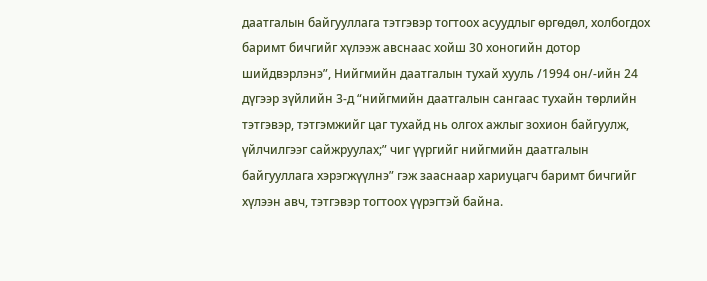даатгалын байгууллага тэтгэвэр тогтоох асуудлыг өргөдөл, холбогдох баримт бичгийг хүлээж авснаас хойш 30 хоногийн дотор шийдвэрлэнэ”, Нийгмийн даатгалын тухай хууль /1994 он/-ийн 24 дүгээр зүйлийн 3-д “нийгмийн даатгалын сангаас тухайн төрлийн тэтгэвэр, тэтгэмжийг цаг тухайд нь олгох ажлыг зохион байгуулж, үйлчилгээг сайжруулах;” чиг үүргийг нийгмийн даатгалын байгууллага хэрэгжүүлнэ” гэж зааснаар хариуцагч баримт бичгийг хүлээн авч, тэтгэвэр тогтоох үүрэгтэй байна.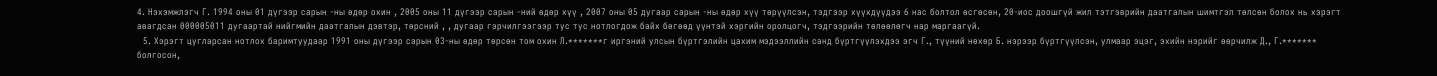4. Нэхэмжлэгч Г. 1994 оны 01 дүгээр сарын -ны өдөр охин , 2005 оны 11 дүгээр сарын -ний өдөр хүү , 2007 оны 05 дугаар сарын -ны өдөр хүү төрүүлсэн, тэдгээр хүүхдүүдээ 6 нас болтол өсгөсөн, 20-иос доошгүй жил тэтгэврийн даатгалын шимтгэл төлсөн болох нь хэрэгт авагдсан 000005011 дугаартай нийгмийн даатгалын дэвтэр, төрсний , , дугаар гэрчилгээгээр тус тус нотлогдож байх бөгөөд үүнтэй хэргийн оролцогч, тэдгээрийн төлөөлөгч нар маргаагүй.
  5. Хэрэгт цугларсан нотлох баримтуудаар 1991 оны дүгээр сарын 03-ны өдөр төрсөн том охин Л.*******г иргэний улсын бүртгэлийн цахим мэдээллийн санд бүртгүүлэхдээ эгч Г., түүний нөхөр Б. нэрээр бүртгүүлсэн, улмаар эцэг, эхийн нэрийг өөрчилж Д., Г.******* болгосон,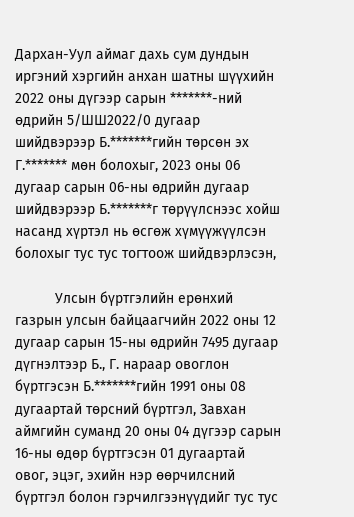Дархан-Уул аймаг дахь сум дундын иргэний хэргийн анхан шатны шүүхийн 2022 оны дүгээр сарын *******-ний өдрийн 5/ШШ2022/0 дугаар шийдвэрээр Б.*******гийн төрсөн эх Г.******* мөн болохыг, 2023 оны 06 дугаар сарын 06-ны өдрийн дугаар шийдвэрээр Б.*******г төрүүлснээс хойш насанд хүртэл нь өсгөж хүмүүжүүлсэн болохыг тус тус тогтоож шийдвэрлэсэн,

          Улсын бүртгэлийн ерөнхий газрын улсын байцаагчийн 2022 оны 12 дугаар сарын 15-ны өдрийн 7495 дугаар дүгнэлтээр Б., Г. нараар овоглон бүртгэсэн Б.*******гийн 1991 оны 08 дугаартай төрсний бүртгэл, Завхан аймгийн суманд 20 оны 04 дүгээр сарын 16-ны өдөр бүртгэсэн 01 дугаартай овог, эцэг, эхийн нэр өөрчилсний бүртгэл болон гэрчилгээнүүдийг тус тус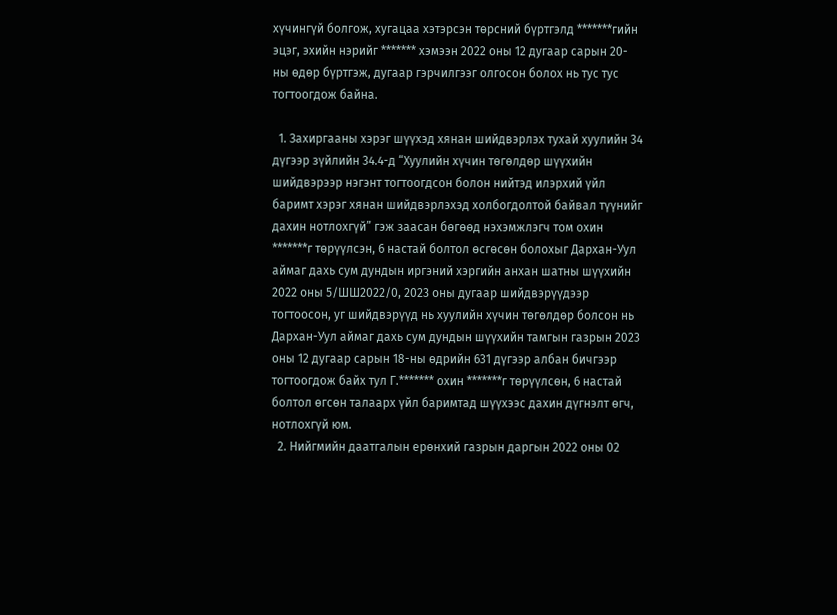хүчингүй болгож, хугацаа хэтэрсэн төрсний бүртгэлд *******гийн эцэг, эхийн нэрийг ******* хэмээн 2022 оны 12 дугаар сарын 20-ны өдөр бүртгэж, дугаар гэрчилгээг олгосон болох нь тус тус тогтоогдож байна.

  1. Захиргааны хэрэг шүүхэд хянан шийдвэрлэх тухай хуулийн 34 дүгээр зүйлийн 34.4-д “Хуулийн хүчин төгөлдөр шүүхийн шийдвэрээр нэгэнт тогтоогдсон болон нийтэд илэрхий үйл баримт хэрэг хянан шийдвэрлэхэд холбогдолтой байвал түүнийг дахин нотлохгүй” гэж заасан бөгөөд нэхэмжлэгч том охин *******г төрүүлсэн, 6 настай болтол өсгөсөн болохыг Дархан-Уул аймаг дахь сум дундын иргэний хэргийн анхан шатны шүүхийн 2022 оны 5/ШШ2022/0, 2023 оны дугаар шийдвэрүүдээр тогтоосон, уг шийдвэрүүд нь хуулийн хүчин төгөлдөр болсон нь Дархан-Уул аймаг дахь сум дундын шүүхийн тамгын газрын 2023 оны 12 дугаар сарын 18-ны өдрийн 631 дүгээр албан бичгээр тогтоогдож байх тул Г.******* охин *******г төрүүлсөн, 6 настай болтол өгсөн талаарх үйл баримтад шүүхээс дахин дүгнэлт өгч, нотлохгүй юм.
  2. Нийгмийн даатгалын ерөнхий газрын даргын 2022 оны 02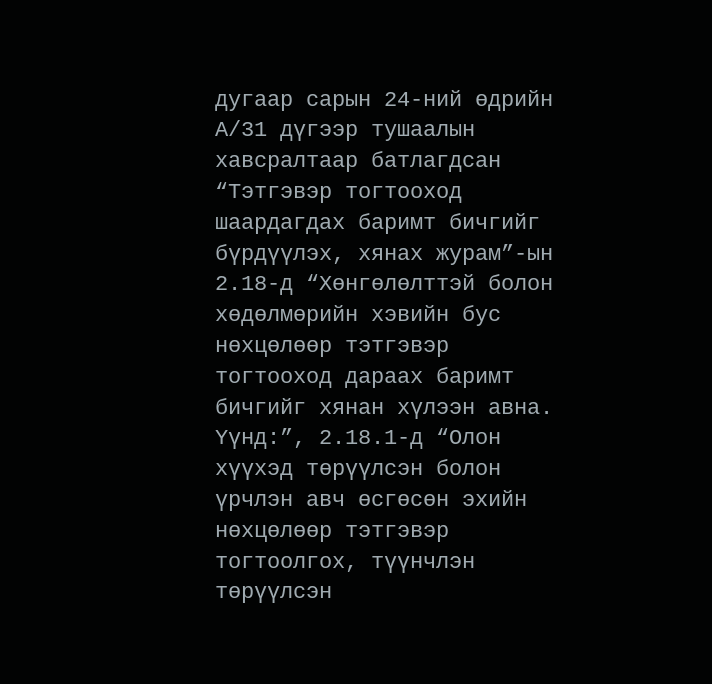дугаар сарын 24-ний өдрийн А/31 дүгээр тушаалын хавсралтаар батлагдсан “Тэтгэвэр тогтооход шаардагдах баримт бичгийг бүрдүүлэх, хянах журам”-ын 2.18-д “Хөнгөлөлттэй болон хөдөлмөрийн хэвийн бус нөхцөлөөр тэтгэвэр тогтооход дараах баримт бичгийг хянан хүлээн авна. Үүнд:”, 2.18.1-д “Олон хүүхэд төрүүлсэн болон үрчлэн авч өсгөсөн эхийн нөхцөлөөр тэтгэвэр тогтоолгох, түүнчлэн төрүүлсэн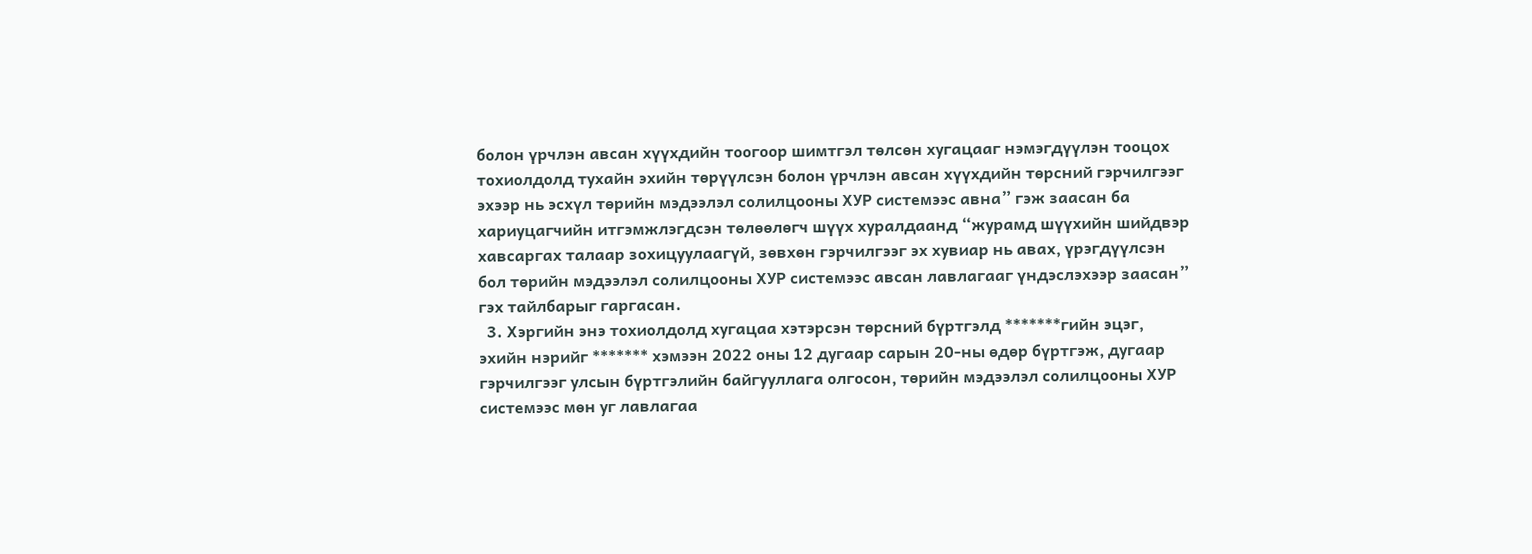болон үрчлэн авсан хүүхдийн тоогоор шимтгэл төлсөн хугацааг нэмэгдүүлэн тооцох тохиолдолд тухайн эхийн төрүүлсэн болон үрчлэн авсан хүүхдийн төрсний гэрчилгээг эхээр нь эсхүл төрийн мэдээлэл солилцооны ХУР системээс авна” гэж заасан ба хариуцагчийн итгэмжлэгдсэн төлөөлөгч шүүх хуралдаанд “журамд шүүхийн шийдвэр хавсаргах талаар зохицуулаагүй, зөвхөн гэрчилгээг эх хувиар нь авах, үрэгдүүлсэн бол төрийн мэдээлэл солилцооны ХУР системээс авсан лавлагааг үндэслэхээр заасан” гэх тайлбарыг гаргасан.
  3. Хэргийн энэ тохиолдолд хугацаа хэтэрсэн төрсний бүртгэлд *******гийн эцэг, эхийн нэрийг ******* хэмээн 2022 оны 12 дугаар сарын 20-ны өдөр бүртгэж, дугаар гэрчилгээг улсын бүртгэлийн байгууллага олгосон, төрийн мэдээлэл солилцооны ХУР системээс мөн уг лавлагаа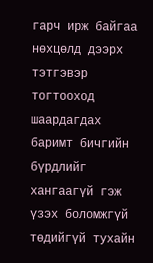гарч ирж байгаа нөхцөлд дээрх тэтгэвэр тогтооход шаардагдах баримт бичгийн бүрдлийг хангаагүй гэж үзэх боломжгүй төдийгүй тухайн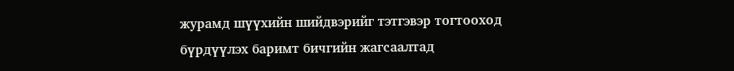журамд шүүхийн шийдвэрийг тэтгэвэр тогтооход бүрдүүлэх баримт бичгийн жагсаалтад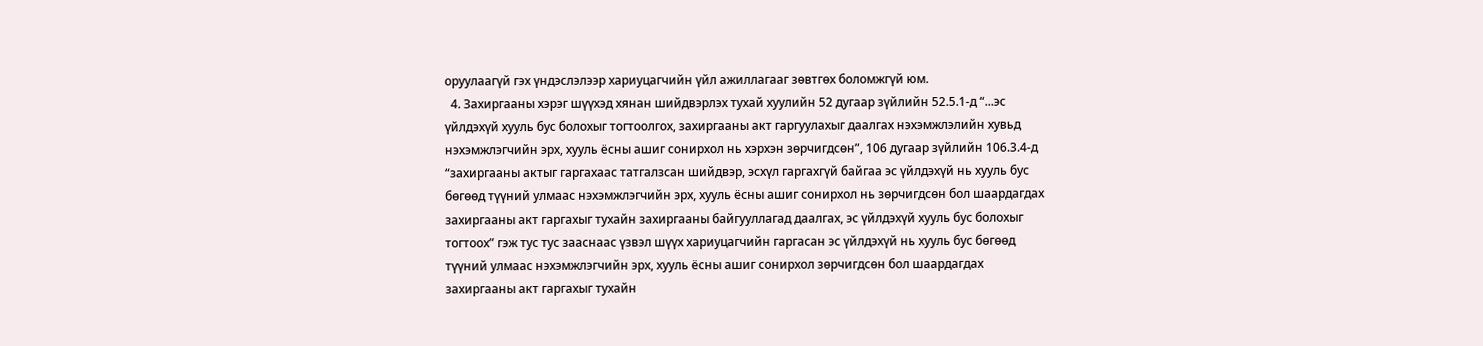оруулаагүй гэх үндэслэлээр хариуцагчийн үйл ажиллагааг зөвтгөх боломжгүй юм.
  4. Захиргааны хэрэг шүүхэд хянан шийдвэрлэх тухай хуулийн 52 дугаар зүйлийн 52.5.1-д “...эс үйлдэхүй хууль бус болохыг тогтоолгох, захиргааны акт гаргуулахыг даалгах нэхэмжлэлийн хувьд нэхэмжлэгчийн эрх, хууль ёсны ашиг сонирхол нь хэрхэн зөрчигдсөн”, 106 дугаар зүйлийн 106.3.4-д “захиргааны актыг гаргахаас татгалзсан шийдвэр, эсхүл гаргахгүй байгаа эс үйлдэхүй нь хууль бус бөгөөд түүний улмаас нэхэмжлэгчийн эрх, хууль ёсны ашиг сонирхол нь зөрчигдсөн бол шаардагдах захиргааны акт гаргахыг тухайн захиргааны байгууллагад даалгах, эс үйлдэхүй хууль бус болохыг тогтоох” гэж тус тус зааснаас үзвэл шүүх хариуцагчийн гаргасан эс үйлдэхүй нь хууль бус бөгөөд түүний улмаас нэхэмжлэгчийн эрх, хууль ёсны ашиг сонирхол зөрчигдсөн бол шаардагдах захиргааны акт гаргахыг тухайн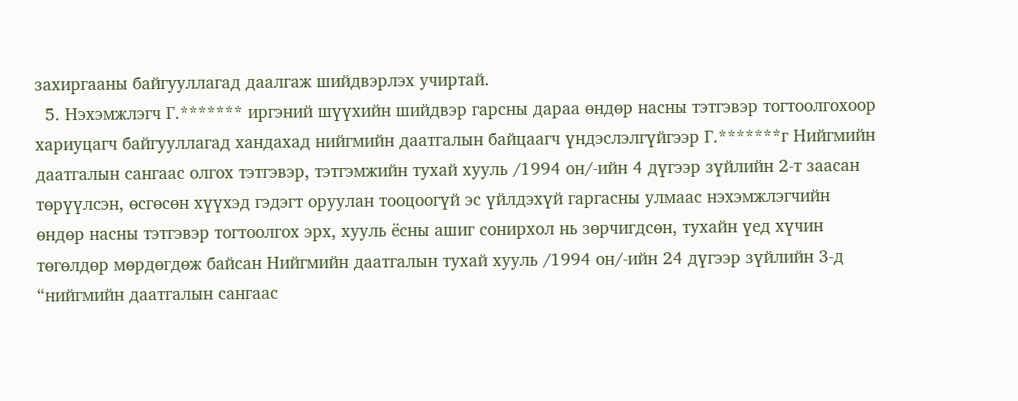захиргааны байгууллагад даалгаж шийдвэрлэх учиртай.
  5. Нэхэмжлэгч Г.******* иргэний шүүхийн шийдвэр гарсны дараа өндөр насны тэтгэвэр тогтоолгохоор хариуцагч байгууллагад хандахад нийгмийн даатгалын байцаагч үндэслэлгүйгээр Г.*******г Нийгмийн даатгалын сангаас олгох тэтгэвэр, тэтгэмжийн тухай хууль /1994 он/-ийн 4 дүгээр зүйлийн 2-т заасан төрүүлсэн, өсгөсөн хүүхэд гэдэгт оруулан тооцоогүй эс үйлдэхүй гаргасны улмаас нэхэмжлэгчийн өндөр насны тэтгэвэр тогтоолгох эрх, хууль ёсны ашиг сонирхол нь зөрчигдсөн, тухайн үед хүчин төгөлдөр мөрдөгдөж байсан Нийгмийн даатгалын тухай хууль /1994 он/-ийн 24 дүгээр зүйлийн 3-д “нийгмийн даатгалын сангаас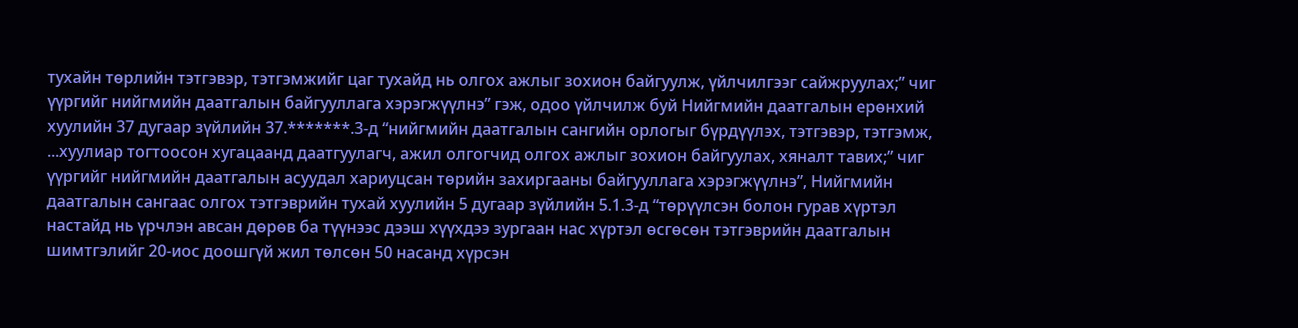тухайн төрлийн тэтгэвэр, тэтгэмжийг цаг тухайд нь олгох ажлыг зохион байгуулж, үйлчилгээг сайжруулах;” чиг үүргийг нийгмийн даатгалын байгууллага хэрэгжүүлнэ” гэж, одоо үйлчилж буй Нийгмийн даатгалын ерөнхий хуулийн 37 дугаар зүйлийн 37.*******.3-д “нийгмийн даатгалын сангийн орлогыг бүрдүүлэх, тэтгэвэр, тэтгэмж, ...хуулиар тогтоосон хугацаанд даатгуулагч, ажил олгогчид олгох ажлыг зохион байгуулах, хяналт тавих;” чиг үүргийг нийгмийн даатгалын асуудал хариуцсан төрийн захиргааны байгууллага хэрэгжүүлнэ”, Нийгмийн даатгалын сангаас олгох тэтгэврийн тухай хуулийн 5 дугаар зүйлийн 5.1.3-д “төрүүлсэн болон гурав хүртэл настайд нь үрчлэн авсан дөрөв ба түүнээс дээш хүүхдээ зургаан нас хүртэл өсгөсөн тэтгэврийн даатгалын шимтгэлийг 20-иос доошгүй жил төлсөн 50 насанд хүрсэн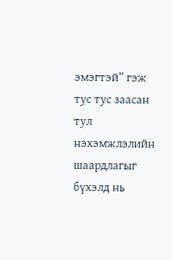эмэгтэй” гэж тус тус заасан тул нэхэмжлэлийн шаардлагыг бүхэлд нь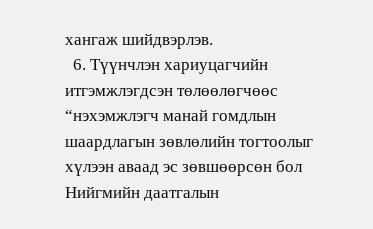хангаж шийдвэрлэв.
  6. Түүнчлэн хариуцагчийн итгэмжлэгдсэн төлөөлөгчөөс “нэхэмжлэгч манай гомдлын шаардлагын зөвлөлийн тогтоолыг хүлээн аваад эс зөвшөөрсөн бол Нийгмийн даатгалын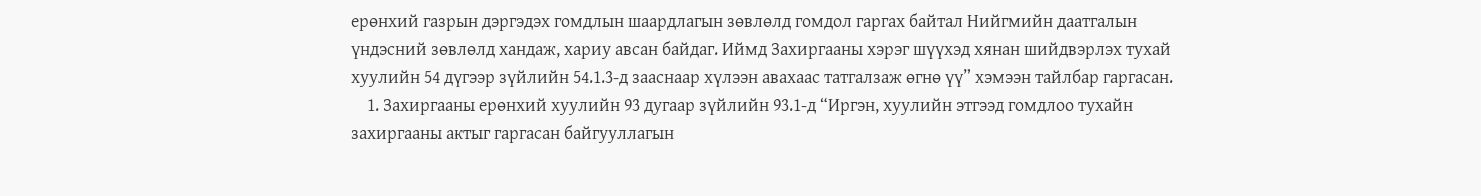ерөнхий газрын дэргэдэх гомдлын шаардлагын зөвлөлд гомдол гаргах байтал Нийгмийн даатгалын үндэсний зөвлөлд хандаж, хариу авсан байдаг. Иймд Захиргааны хэрэг шүүхэд хянан шийдвэрлэх тухай хуулийн 54 дүгээр зүйлийн 54.1.3-д зааснаар хүлээн авахаас татгалзаж өгнө үү” хэмээн тайлбар гаргасан.
    1. Захиргааны ерөнхий хуулийн 93 дугаар зүйлийн 93.1-д “Иргэн, хуулийн этгээд гомдлоо тухайн захиргааны актыг гаргасан байгууллагын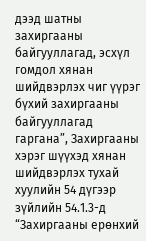дээд шатны захиргааны байгууллагад, эсхүл гомдол хянан шийдвэрлэх чиг үүрэг бүхий захиргааны байгууллагад гаргана”, Захиргааны хэрэг шүүхэд хянан шийдвэрлэх тухай хуулийн 54 дүгээр зүйлийн 54.1.3-д “Захиргааны ерөнхий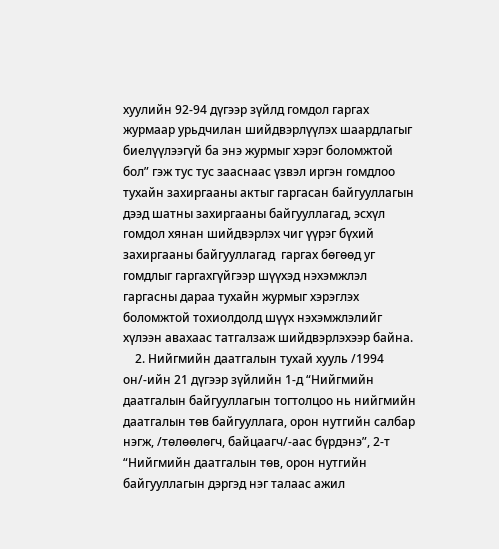хуулийн 92-94 дүгээр зүйлд гомдол гаргах журмаар урьдчилан шийдвэрлүүлэх шаардлагыг биелүүлээгүй ба энэ журмыг хэрэг боломжтой бол” гэж тус тус зааснаас үзвэл иргэн гомдлоо тухайн захиргааны актыг гаргасан байгууллагын дээд шатны захиргааны байгууллагад, эсхүл гомдол хянан шийдвэрлэх чиг үүрэг бүхий захиргааны байгууллагад  гаргах бөгөөд уг гомдлыг гаргахгүйгээр шүүхэд нэхэмжлэл гаргасны дараа тухайн журмыг хэрэглэх боломжтой тохиолдолд шүүх нэхэмжлэлийг хүлээн авахаас татгалзаж шийдвэрлэхээр байна.
    2. Нийгмийн даатгалын тухай хууль /1994 он/-ийн 21 дүгээр зүйлийн 1-д “Нийгмийн даатгалын байгууллагын тогтолцоо нь нийгмийн даатгалын төв байгууллага, орон нутгийн салбар нэгж, /төлөөлөгч, байцаагч/-аас бүрдэнэ”, 2-т “Нийгмийн даатгалын төв, орон нутгийн байгууллагын дэргэд нэг талаас ажил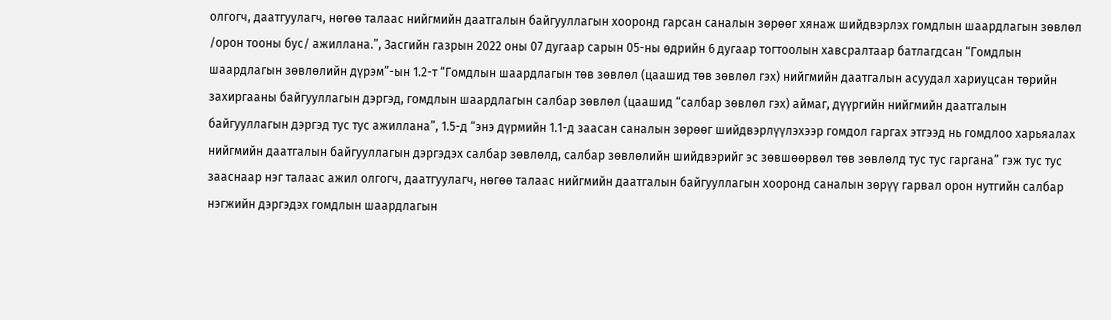олгогч, даатгуулагч, нөгөө талаас нийгмийн даатгалын байгууллагын хооронд гарсан саналын зөрөөг хянаж шийдвэрлэх гомдлын шаардлагын зөвлөл /орон тооны бус/ ажиллана.”, Засгийн газрын 2022 оны 07 дугаар сарын 05-ны өдрийн 6 дугаар тогтоолын хавсралтаар батлагдсан “Гомдлын шаардлагын зөвлөлийн дүрэм”-ын 1.2-т “Гомдлын шаардлагын төв зөвлөл (цаашид төв зөвлөл гэх) нийгмийн даатгалын асуудал хариуцсан төрийн захиргааны байгууллагын дэргэд, гомдлын шаардлагын салбар зөвлөл (цаашид “салбар зөвлөл гэх) аймаг, дүүргийн нийгмийн даатгалын байгууллагын дэргэд тус тус ажиллана”, 1.5-д “энэ дүрмийн 1.1-д заасан саналын зөрөөг шийдвэрлүүлэхээр гомдол гаргах этгээд нь гомдлоо харьяалах нийгмийн даатгалын байгууллагын дэргэдэх салбар зөвлөлд, салбар зөвлөлийн шийдвэрийг эс зөвшөөрвөл төв зөвлөлд тус тус гаргана” гэж тус тус зааснаар нэг талаас ажил олгогч, даатгуулагч, нөгөө талаас нийгмийн даатгалын байгууллагын хооронд саналын зөрүү гарвал орон нутгийн салбар нэгжийн дэргэдэх гомдлын шаардлагын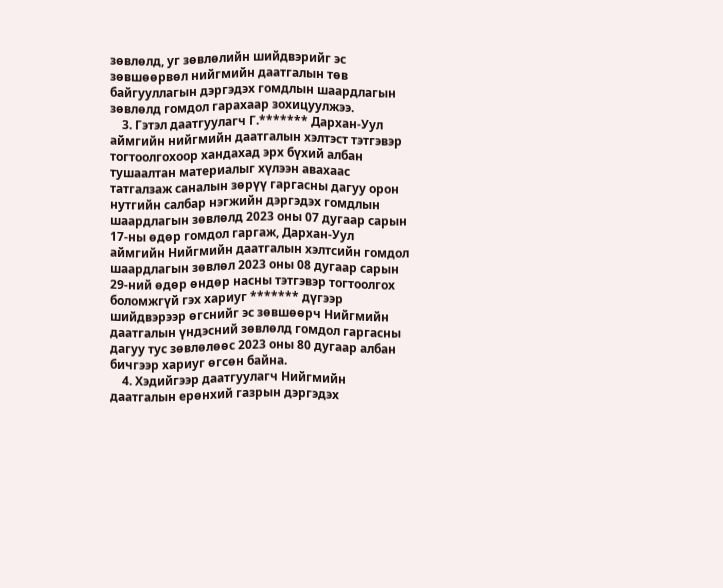зөвлөлд, уг зөвлөлийн шийдвэрийг эс зөвшөөрвөл нийгмийн даатгалын төв байгууллагын дэргэдэх гомдлын шаардлагын зөвлөлд гомдол гарахаар зохицуулжээ.
    3. Гэтэл даатгуулагч Г.******* Дархан-Уул аймгийн нийгмийн даатгалын хэлтэст тэтгэвэр тогтоолгохоор хандахад эрх бүхий албан тушаалтан материалыг хүлээн авахаас татгалзаж саналын зөрүү гаргасны дагуу орон нутгийн салбар нэгжийн дэргэдэх гомдлын шаардлагын зөвлөлд 2023 оны 07 дугаар сарын 17-ны өдөр гомдол гаргаж, Дархан-Уул аймгийн Нийгмийн даатгалын хэлтсийн гомдол шаардлагын зөвлөл 2023 оны 08 дугаар сарын 29-ний өдөр өндөр насны тэтгэвэр тогтоолгох боломжгүй гэх хариуг ******* дүгээр шийдвэрээр өгснийг эс зөвшөөрч Нийгмийн даатгалын үндэсний зөвлөлд гомдол гаргасны дагуу тус зөвлөлөөс 2023 оны 80 дугаар албан бичгээр хариуг өгсөн байна.
    4. Хэдийгээр даатгуулагч Нийгмийн даатгалын ерөнхий газрын дэргэдэх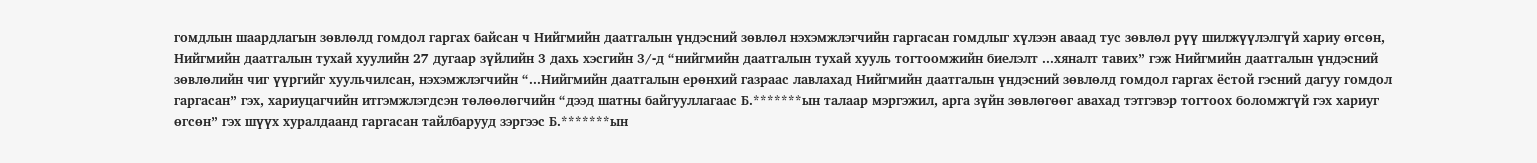гомдлын шаардлагын зөвлөлд гомдол гаргах байсан ч Нийгмийн даатгалын үндэсний зөвлөл нэхэмжлэгчийн гаргасан гомдлыг хүлээн аваад тус зөвлөл рүү шилжүүлэлгүй хариу өгсөн, Нийгмийн даатгалын тухай хуулийн 27 дугаар зүйлийн 3 дахь хэсгийн 3/-д “нийгмийн даатгалын тухай хууль тогтоомжийн биелэлт ...хяналт тавих” гэж Нийгмийн даатгалын үндэсний зөвлөлийн чиг үүргийг хуульчилсан, нэхэмжлэгчийн “...Нийгмийн даатгалын ерөнхий газраас лавлахад Нийгмийн даатгалын үндэсний зөвлөлд гомдол гаргах ёстой гэсний дагуу гомдол гаргасан” гэх, хариуцагчийн итгэмжлэгдсэн төлөөлөгчийн “дээд шатны байгууллагаас Б.*******ын талаар мэргэжил, арга зүйн зөвлөгөөг авахад тэтгэвэр тогтоох боломжгүй гэх хариуг өгсөн” гэх шүүх хуралдаанд гаргасан тайлбарууд зэргээс Б.*******ын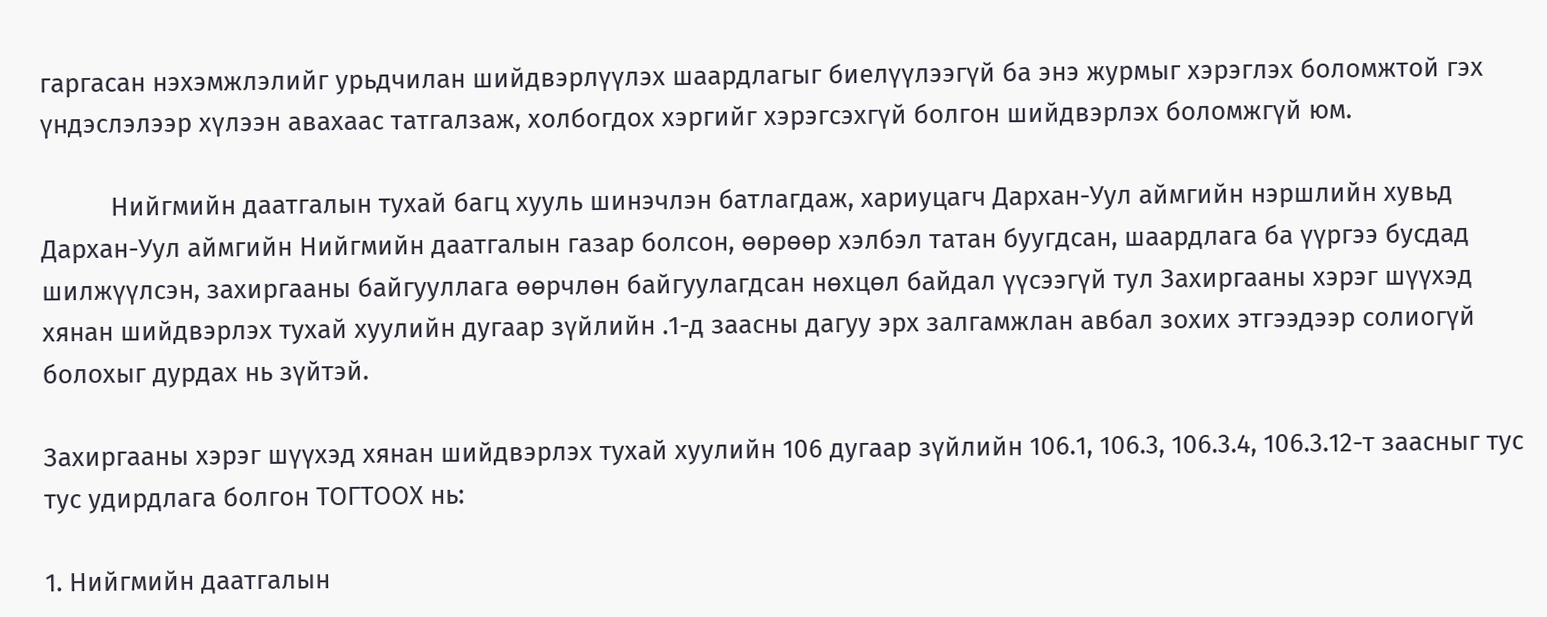гаргасан нэхэмжлэлийг урьдчилан шийдвэрлүүлэх шаардлагыг биелүүлээгүй ба энэ журмыг хэрэглэх боломжтой гэх үндэслэлээр хүлээн авахаас татгалзаж, холбогдох хэргийг хэрэгсэхгүй болгон шийдвэрлэх боломжгүй юм.

          Нийгмийн даатгалын тухай багц хууль шинэчлэн батлагдаж, хариуцагч Дархан-Уул аймгийн нэршлийн хувьд Дархан-Уул аймгийн Нийгмийн даатгалын газар болсон, өөрөөр хэлбэл татан буугдсан, шаардлага ба үүргээ бусдад шилжүүлсэн, захиргааны байгууллага өөрчлөн байгуулагдсан нөхцөл байдал үүсээгүй тул Захиргааны хэрэг шүүхэд хянан шийдвэрлэх тухай хуулийн дугаар зүйлийн .1-д заасны дагуу эрх залгамжлан авбал зохих этгээдээр солиогүй болохыг дурдах нь зүйтэй.

Захиргааны хэрэг шүүхэд хянан шийдвэрлэх тухай хуулийн 106 дугаар зүйлийн 106.1, 106.3, 106.3.4, 106.3.12-т заасныг тус тус удирдлага болгон ТОГТООХ нь:

1. Нийгмийн даатгалын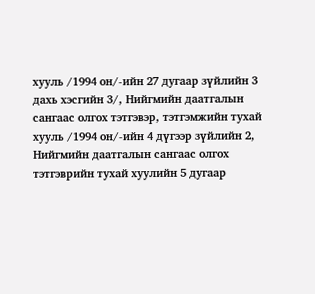хууль /1994 он/-ийн 27 дугаар зүйлийн 3 дахь хэсгийн 3/, Нийгмийн даатгалын сангаас олгох тэтгэвэр, тэтгэмжийн тухай хууль /1994 он/-ийн 4 дүгээр зүйлийн 2, Нийгмийн даатгалын сангаас олгох тэтгэврийн тухай хуулийн 5 дугаар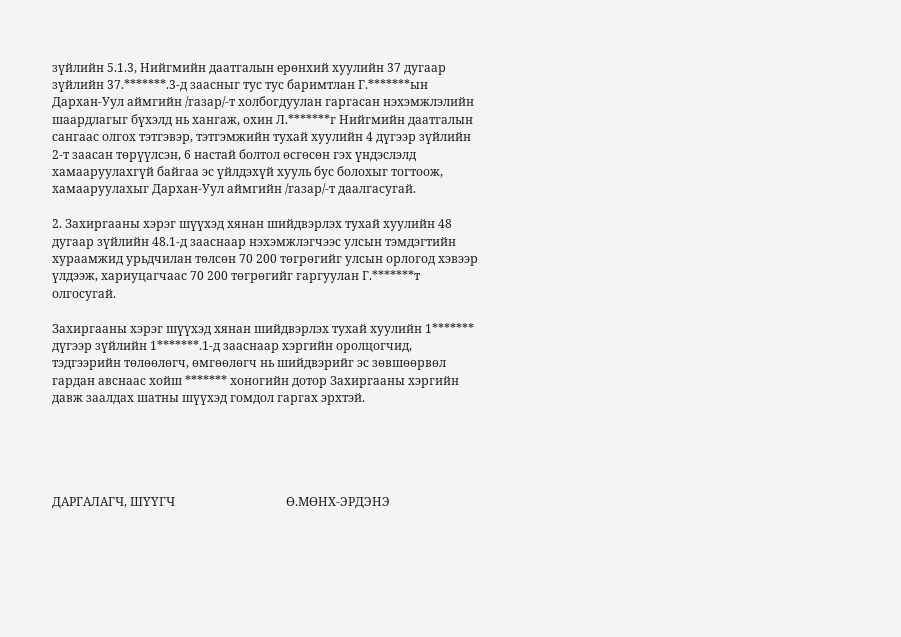зүйлийн 5.1.3, Нийгмийн даатгалын ерөнхий хуулийн 37 дугаар зүйлийн 37.*******.3-д заасныг тус тус баримтлан Г.*******ын Дархан-Уул аймгийн /газар/-т холбогдуулан гаргасан нэхэмжлэлийн шаардлагыг бүхэлд нь хангаж, охин Л.*******г Нийгмийн даатгалын сангаас олгох тэтгэвэр, тэтгэмжийн тухай хуулийн 4 дүгээр зүйлийн 2-т заасан төрүүлсэн, 6 настай болтол өсгөсөн гэх үндэслэлд хамааруулахгүй байгаа эс үйлдэхүй хууль бус болохыг тогтоож, хамааруулахыг Дархан-Уул аймгийн /газар/-т даалгасугай.

2. Захиргааны хэрэг шүүхэд хянан шийдвэрлэх тухай хуулийн 48 дугаар зүйлийн 48.1-д зааснаар нэхэмжлэгчээс улсын тэмдэгтийн хураамжид урьдчилан төлсөн 70 200 төгрөгийг улсын орлогод хэвээр үлдээж, хариуцагчаас 70 200 төгрөгийг гаргуулан Г.*******т олгосугай.

Захиргааны хэрэг шүүхэд хянан шийдвэрлэх тухай хуулийн 1******* дүгээр зүйлийн 1*******.1-д зааснаар хэргийн оролцогчид, тэдгээрийн төлөөлөгч, өмгөөлөгч нь шийдвэрийг эс зөвшөөрвөл гардан авснаас хойш ******* хоногийн дотор Захиргааны хэргийн давж заалдах шатны шүүхэд гомдол гаргах эрхтэй.





ДАРГАЛАГЧ, ШҮҮГЧ                                     Ө.МӨНХ-ЭРДЭНЭ